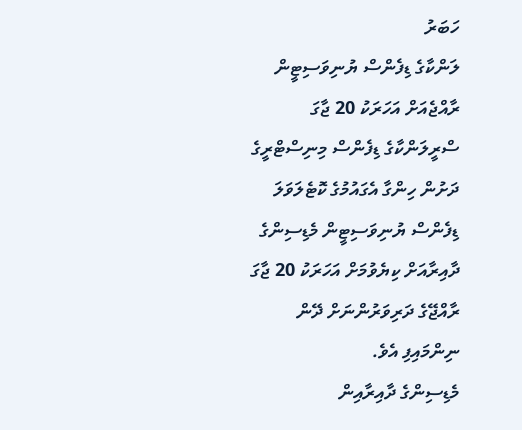ހަބަރު
ލަންކާގެ ޑިފެންސް ޔުނިވަސިޓީން ރާއްޖެއަށް އަހަރަކު 20 ޖާގަ
ސްރީލަންކާގެ ޑިފެންސް މިނިސްޓްރީގެ ދަށުން ހިންގާ އެގައުމުގެ ކޮޓެލަވަލަ ޑިފެންސް ޔުނިވަސިޓީން މެޑިސިންގެ ދާއިރާއަށް ކިޔެވުމަށް އަހަރަކު 20 ޖާގަ ރާއްޖޭގެ ދަރިވަރުންނަށް ދޭން ނިންމައިފި އެވެ.
މެޑިސިންގެ ދާއިރާއިން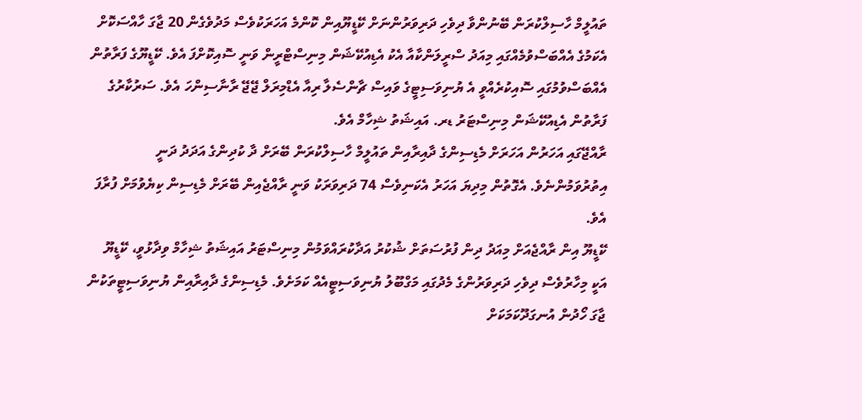ތައުލީމް ހާސިލްކުރަން ބޭނުންވާ ދިވެހި ދަރިވަރުންނަށް ކޭޑީޔޫއިން ކޮންމެ އަހަރަކުވެސް މަދުވެގެން 20 ޖާގަ ހާއްސަކޮށް އެކަމުގެ އެއްބަސްވުމެއްގައި މިއަދު ސްރީލަންކާއާ އެކު އެޑިއުކޭޝަން މިނިސްޓްރީން ވަނީ ސޮއިކޮށްފަ އެވެ. ކޭޑީޔޫގެ ފަރާތުން އެއްބަސްވުމުގައި ސޮއިކުރެއްވީ އެ ޔުނިވަސިޓީގެ ވައިސް ޗާންސެލާ ރިއާ އެޑްމިރަލް ޖޭޖޭ ރާނާސިންހަ އެވެ. ސަރުކާރުގެ ފަރާތުން އެޑިއުކޭޝަން މިނިސްޓަރު ޑރ. އައިޝަތު ޝިހާމް އެވެ.
ރާއްޖޭގައި އަހަރުން އަހަރަށް މެޑިސިންގެ ދާއިރާއިން ތައުލީމް ހާސިލްކުރަން ބޭރަށް ދާ ކުދިންގެ އަދަދު ދަނީ އިތުރުވަމުންނެވެ. އެގޮތުން މިދިޔަ އަހަރު އެކަނިވެސް 74 ދަރިވަރަކު ވަނީ ރާއްޖެއިން ބޭރަށް މެޑިސިން ކިޔެވުމަށް ފުރާފަ އެވެ.
ކޭޑީޔޫ އިން ރާއްޖެއަށް މިއަދު ދިން ފުރުސަތަށް ޝުކުރު އަދާކުރައްވަމުން މިނިސްޓަރު އައިޝަތު ޝިހާމް ވިދާޅުވީ، ކޭޑީޔޫ އަކީ މިހާރުވެސް ދިވެހި ދަރިވަރުންގެ މެދުގައި މަގްބޫލު ޔުނިވަސިޓީއެއް ކަމަށެވެ. މެޑިސިންގެ ދާއިރާއިން ޔުނިވަސިޓީތަކުން ޖާގަ ހޯދުން އުނގަދޫކަމަކަށް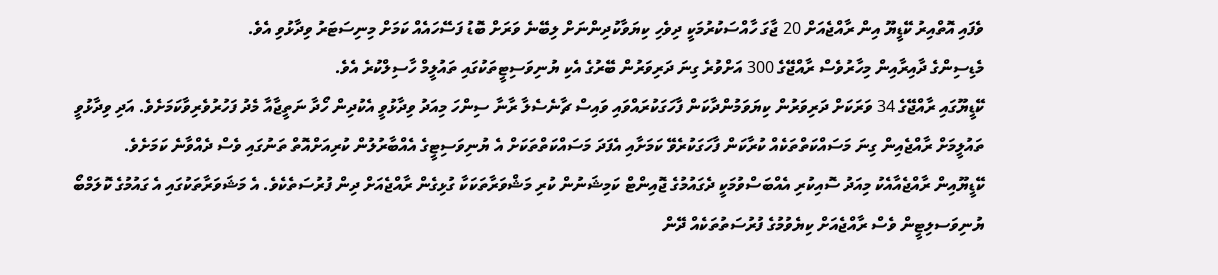ވެފައި އޮތްއިރު ކޭޑީޔޫ އިން ރާއްޖެއަށް 20 ޖާގަ ހާއްސަކުރުމަކީ ދިވެހި ކިޔަވާކުދިންނަށް ލިބޭނެ ވަރަށް ބޮޑު ފަސޭހައެއް ކަމަށް މިނިސަޓަރު ވިދާޅުވި އެވެ.
މެޑިސިންގެ ދާއިރާއިން މިހާރުވެސް ރާއްޖޭގެ 300 އަށްވުރެ ގިނަ ދަރިވަރުން ބޭރުގެ އެކި ޔުނިވަސިޓީތަކުގައި ތައުލީމް ހާސިލްކުރެ އެވެ.
ކޭޑީޔޫގައި ރާއްޖޭގެ 34 ވަރަކަށް ދަރިވަރުން ކިޔަވަމުންދާކަން ފާހަގަކުރައްވައި ވައިސް ޗާނެސެލާ ރާނާ ސިންހަ މިއަދު ވިދާޅުވީ އެކުދިން ހޯދާ ނަތީޖާއާ މެދު ފަހުރުވެރިވާކަމަށެވެ. އަދި ވިދާޅުވީ ތައުލީމަށް ރާއްޖެއިން ގިނަ މަސައްކަތްތަކެއް ކުރާކަން ފާހަގަކުރެވޭ ކަމަށާއި އެފަދަ މަސައްކަތްތަކަށް އެ ޔުނިވަސިޓީގެ އެއްބާރުލުން ކުރިއަށްއޮތް ތަނުގައި ވެސް ދެއްވާނެ ކަމަށެވެ.
ކޭޑީޔޫއިން ރާއްޖެއާއެކު މިއަދު ސޮއިކުރި އެއްބަސްވުމަކީ ދެގައުމުގެ ޖޮއިންޓް ކަމިޝަނުން ކުރި މަޝްވަރާތަކަކާ ގުޅިގެން ރާއްޖެއަށް ދިން ފުރުސަތެކެވެ. އެ މަޝަވަރާތަކުގައި އެ ގައުމުގެ ކޮލަމްބޯ ޔުނިވަސލިޓީން ވެސް ރާއްޖެއަށް ކިޔެވުމުގެ ފުރުސަތުތަކެއް ދޭން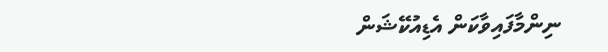ނިންމާފައިވާކަން އެޑިއުކޭޝަން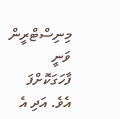މިނިސްޓްރީން ވަނީ ފާހަގަކޮށްފަ އެވެ. އަދި އެ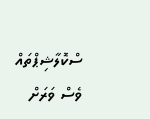ސްކޮލާޝިޕްތައް ވެސް ވަރަށް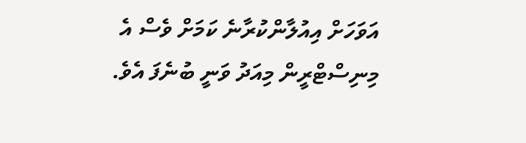އަވަހަށް އިއުލާންކުރާނެ ކަމަށް ވެސް އެ މިނިސްޓްރީން މިއަދު ވަނީ ބުނެފަ އެވެ.